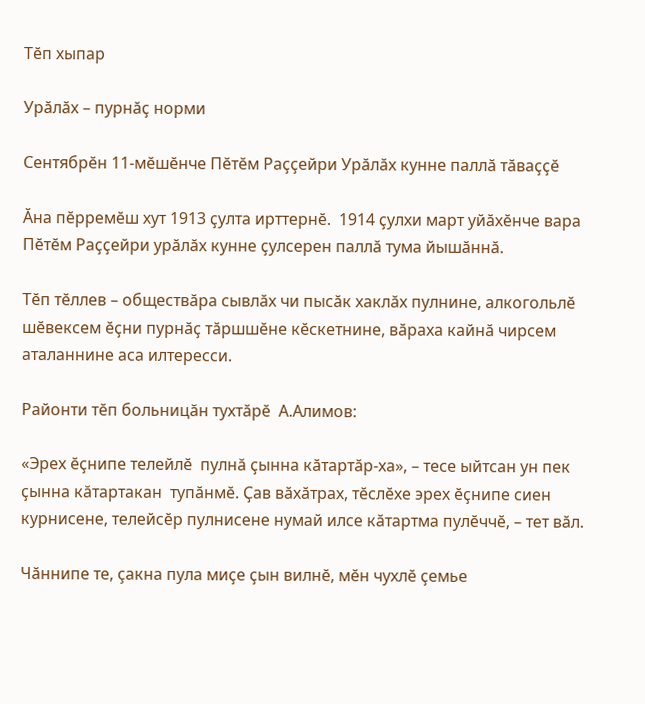Тӗп хыпар

Урӑлӑх – пурнӑҫ норми

Сентябрӗн 11-мӗшӗнче Пӗтӗм Раҫҫейри Урӑлӑх кунне паллӑ тӑваҫҫӗ

Ӑна пӗрремӗш хут 1913 ҫулта ирттернӗ.  1914 ҫулхи март уйӑхӗнче вара Пӗтӗм Раҫҫейри урӑлӑх кунне ҫулсерен паллӑ тума йышӑннӑ.

Тӗп тӗллев – обществӑра сывлӑх чи пысӑк хаклӑх пулнине, алкогольлӗ шӗвексем ӗҫни пурнӑҫ тӑршшӗне кӗскетнине, вӑраха кайнӑ чирсем аталаннине аса илтересси.

Районти тӗп больницăн тухтӑрӗ  А.Алимов:

«Эрех ӗҫнипе телейлӗ  пулнă ҫынна кӑтартӑр-ха», – тесе ыйтсан ун пек ҫынна кăтартакан  тупӑнмӗ. Ҫав вӑхӑтрах, тӗслӗхе эрех ӗҫнипе сиен курнисене, телейсӗр пулнисене нумай илсе кӑтартма пулӗччӗ, – тет вӑл.

Чӑннипе те, çакна пула миҫе ҫын вилнӗ, мӗн чухлӗ ҫемье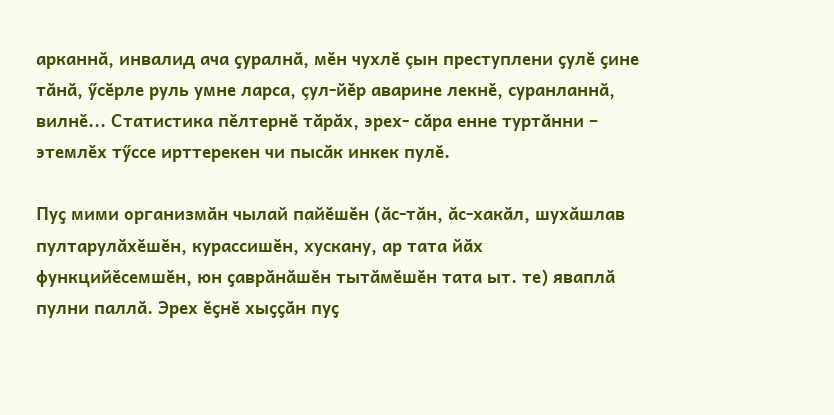арканнӑ, инвалид ача ҫуралнӑ, мӗн чухлӗ çын преступлени ҫулӗ ҫине тӑнӑ, ӳсӗрле руль умне ларса, çул-йӗр аварине лекнӗ, суранланнӑ, вилнӗ... Статистика пӗлтернӗ тӑрӑх, эрех- сӑра енне туртӑнни – этемлӗх тӳссе ирттерекен чи пысӑк инкек пулӗ.

Пуҫ мими организмӑн чылай пайӗшӗн (ӑс-тӑн, ӑс-хакӑл, шухӑшлав пултарулӑхӗшӗн, курассишӗн, хускану, ар тата йӑх функцийӗсемшӗн, юн ҫаврӑнӑшӗн тытӑмӗшӗн тата ыт. те) яваплӑ пулни паллӑ. Эрех ӗҫнӗ хыҫҫӑн пуҫ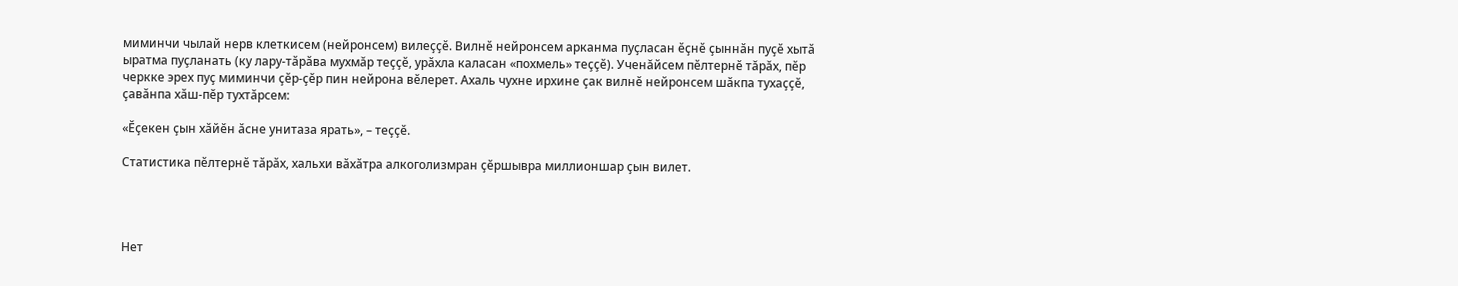миминчи чылай нерв клеткисем (нейронсем) вилеҫҫӗ. Вилнӗ нейронсем арканма пуҫласан ӗҫнӗ ҫыннӑн пуҫӗ хытӑ ыратма пуçланать (ку лару-тӑрӑва мухмăр теҫҫӗ, урӑхла каласан «похмель» теççӗ). Ученăйсем пӗлтернӗ тăрăх, пӗр черкке эрех пуҫ миминчи ҫӗр-ҫӗр пин нейрона вӗлерет. Ахаль чухне ирхине ҫак вилнӗ нейронсем шӑкпа тухаҫҫӗ, ҫавӑнпа хӑш-пӗр тухтӑрсем:

«Ӗҫекен ҫын хӑйӗн ӑсне унитаза ярать», – теҫҫӗ.

Статистика пӗлтернӗ тӑрӑх, хальхи вӑхӑтра алкоголизмран ҫӗршывра миллионшар ҫын вилет.




Нет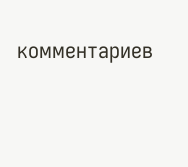комментариев